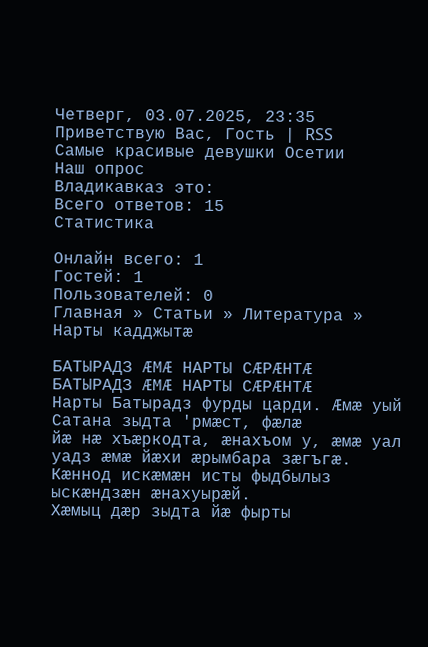Четверг, 03.07.2025, 23:35
Приветствую Вас, Гость | RSS
Самые красивые девушки Осетии
Наш опрос
Владикавказ это:
Всего ответов: 15
Статистика

Онлайн всего: 1
Гостей: 1
Пользователей: 0
Главная » Статьи » Литература » Нарты кадджытæ

БАТЫРАДЗ ÆМÆ НАРТЫ СÆРÆНТÆ
БАТЫРАДЗ ÆМÆ НАРТЫ СÆРÆНТÆ
Нарты Батырадз фурды царди. Æмæ уый Сатана зыдта 'рмæст, фæлæ
йæ нæ хъæркодта, æнахъом у, æмæ уал уадз æмæ йæхи æрымбара зæгъгæ.
Кæннод искæмæн исты фыдбылыз ыскæндзæн æнахуырæй.
Хæмыц дæр зыдта йæ фырты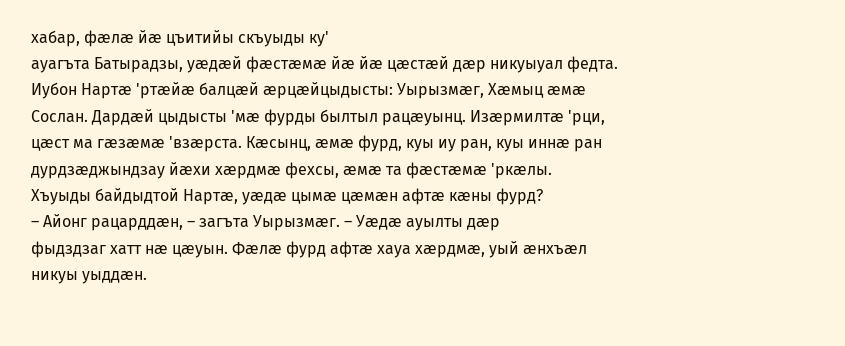хабар, фæлæ йæ цъитийы скъуыды ку'
ауагъта Батырадзы, уæдæй фæстæмæ йæ йæ цæстæй дæр никуыуал федта.
Иубон Нартæ 'ртæйæ балцæй æрцæйцыдысты: Уырызмæг, Хæмыц æмæ
Сослан. Дардæй цыдысты 'мæ фурды былтыл рацæуынц. Изæрмилтæ 'рци,
цæст ма гæзæмæ 'взæрста. Кæсынц, æмæ фурд, куы иу ран, куы иннæ ран
дурдзæджындзау йæхи хæрдмæ фехсы, æмæ та фæстæмæ 'ркæлы.
Хъуыды байдыдтой Нартæ, уæдæ цымæ цæмæн афтæ кæны фурд?
– Айонг рацарддæн, – загъта Уырызмæг. – Уæдæ ауылты дæр
фыдздзаг хатт нæ цæуын. Фæлæ фурд афтæ хауа хæрдмæ, уый æнхъæл
никуы уыддæн.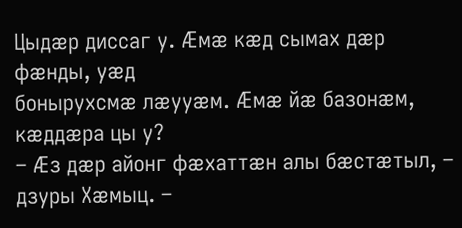Цыдæр диссаг у. Æмæ кæд сымах дæр фæнды, уæд
бонырухсмæ лæууæм. Æмæ йæ базонæм, кæддæра цы у?
– Æз дæр айонг фæхаттæн алы бæстæтыл, – дзуры Хæмыц. –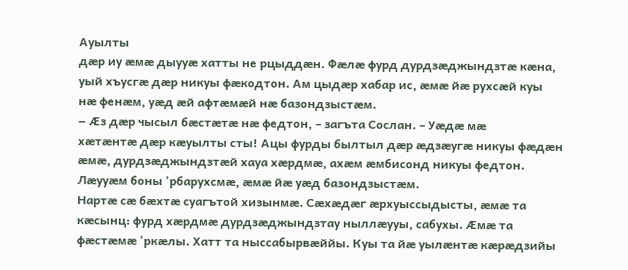Ауылты
дæр иу æмæ дыууæ хатты не рцыддæн. Фæлæ фурд дурдзæджындзтæ кæна,
уый хъусгæ дæр никуы фæкодтон. Ам цыдæр хабар ис, æмæ йæ рухсæй куы
нæ фенæм, уæд æй афтæмæй нæ базондзыстæм.
– Æз дæр чысыл бæстæтæ нæ федтон, – загъта Сослан. – Уæдæ мæ
хæтæнтæ дæр кæуылты сты! Ацы фурды былтыл дæр æдзæугæ никуы фæдæн
æмæ, дурдзæджындзтæй хауа хæрдмæ, ахæм æмбисонд никуы федтон.
Лæууæм боны 'рбарухсмæ, æмæ йæ уæд базондзыстæм.
Нартæ сæ бæхтæ суагътой хизынмæ. Сæхæдæг æрхуыссыдысты, æмæ та
кæсынц: фурд хæрдмæ дурдзæджындзтау ныллæууы, сабухы. Æмæ та
фæстæмæ 'ркæлы. Хатт та ныссабырвæййы. Куы та йæ уылæнтæ кæрæдзийы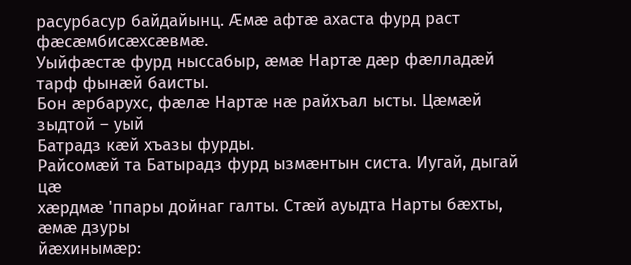расурбасур байдайынц. Æмæ афтæ ахаста фурд раст фæсæмбисæхсæвмæ.
Уыйфæстæ фурд ныссабыр, æмæ Нартæ дæр фæлладæй тарф фынæй баисты.
Бон æрбарухс, фæлæ Нартæ нæ райхъал ысты. Цæмæй зыдтой – уый
Батрадз кæй хъазы фурды.
Райсомæй та Батырадз фурд ызмæнтын систа. Иугай, дыгай цæ
хæрдмæ 'ппары дойнаг галты. Стæй ауыдта Нарты бæхты, æмæ дзуры
йæхинымæр: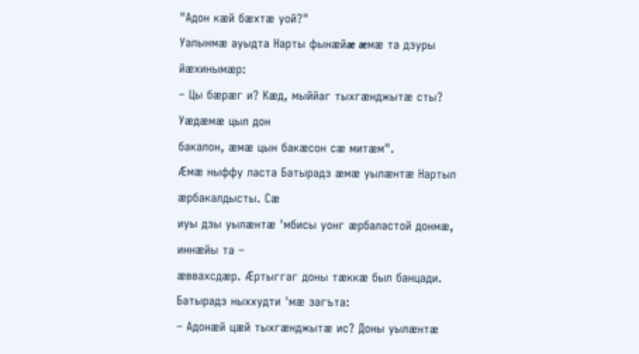"Адон кæй бæхтæ уой?"
Уалынмæ ауыдта Нарты фынæйæ æмæ та дзуры йæхинымæр:
– Цы бæрæг и? Кæд, мыййаг тыхгæнджытæ сты? Уæдæмæ цыл дон
бакалон, æмæ цын бакæсон сæ митæм".
Æмæ ныффу ласта Батырадз æмæ уылæнтæ Нартыл æрбакалдысты. Сæ
иуы дзы уылæнтæ 'мбисы уонг æрбаластой донмæ, иннæйы та –
æввахсдæр. Æртыггаг доны тæккæ был банцади.
Батырадз ныххудти 'мæ загъта:
– Адонæй цæй тыхгæнджытæ ис? Доны уылæнтæ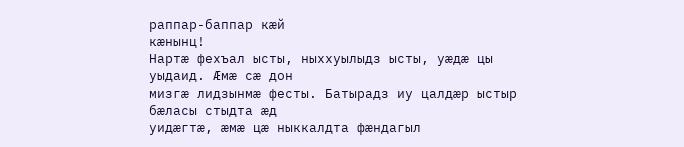раппар-баппар кæй
кæнынц!
Нартæ фехъал ысты, ныххуылыдз ысты, уæдæ цы уыдаид. Æмæ сæ дон
мизгæ лидзынмæ фесты. Батырадз иу цалдæр ыстыр бæласы стыдта æд
уидæгтæ, æмæ цæ ныккалдта фæндагыл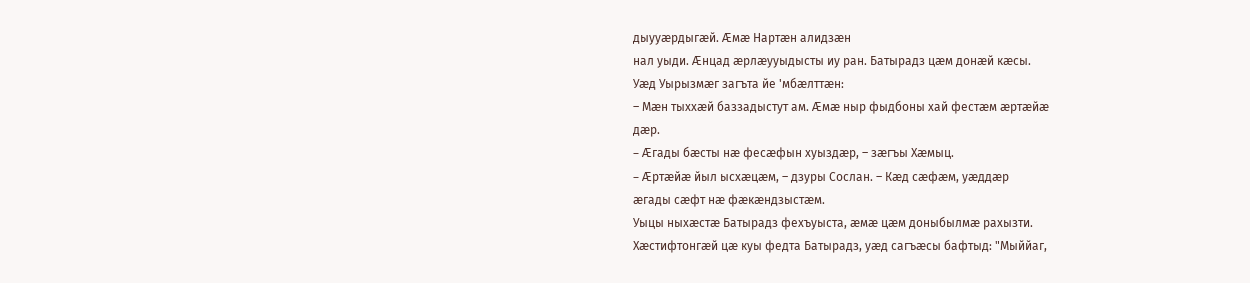дыууæрдыгæй. Æмæ Нартæн алидзæн
нал уыди. Æнцад æрлæууыдысты иу ран. Батырадз цæм донæй кæсы.
Уæд Уырызмæг загъта йе 'мбæлттæн:
– Мæн тыххæй баззадыстут ам. Æмæ ныр фыдбоны хай фестæм æртæйæ
дæр.
– Æгады бæсты нæ фесæфын хуыздæр, – зæгъы Хæмыц.
– Æртæйæ йыл ысхæцæм, – дзуры Сослан. – Кæд сæфæм, уæддæр
æгады сæфт нæ фæкæндзыстæм.
Уыцы ныхæстæ Батырадз фехъуыста, æмæ цæм доныбылмæ рахызти.
Хæстифтонгæй цæ куы федта Батырадз, уæд сагъæсы бафтыд: "Мыййаг,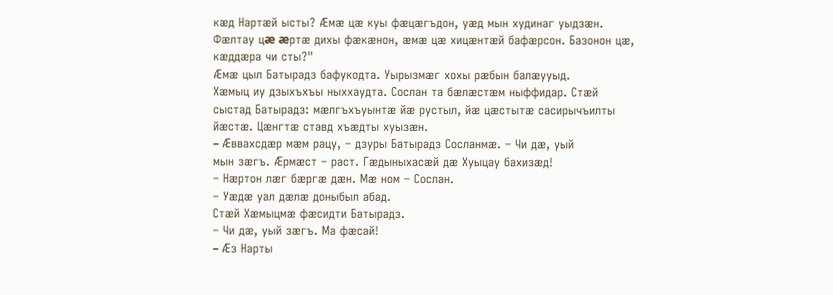кæд Нартæй ысты? Æмæ цæ куы фæцæгъдон, уæд мын худинаг уыдзæн.
Фæлтау цæ æртæ дихы фæкæнон, æмæ цæ хицæнтæй бафæрсон. Базонон цæ,
кæддæра чи сты?"
Æмæ цыл Батырадз бафукодта. Уырызмæг хохы рæбын балæууыд.
Хæмыц иу дзыхъхъы ныххаудта. Сослан та бæлæстæм ныффидар. Стæй
сыстад Батырадз: мæлгъхъуынтæ йæ рустыл, йæ цæстытæ сасирычъилты
йæстæ. Цæнгтæ ставд хъæдты хуызæн.
– Æввахсдæр мæм рацу, – дзуры Батырадз Сосланмæ. – Чи дæ, уый
мын зæгъ. Æрмæст – раст. Гæдыныхасæй дæ Хуыцау бахизæд!
– Нæртон лæг бæргæ дæн. Мæ ном – Сослан.
– Уæдæ уал дæлæ доныбыл абад.
Стæй Хæмыцмæ фæсидти Батырадз.
– Чи дæ, уый зæгъ. Ма фæсай!
– Æз Нарты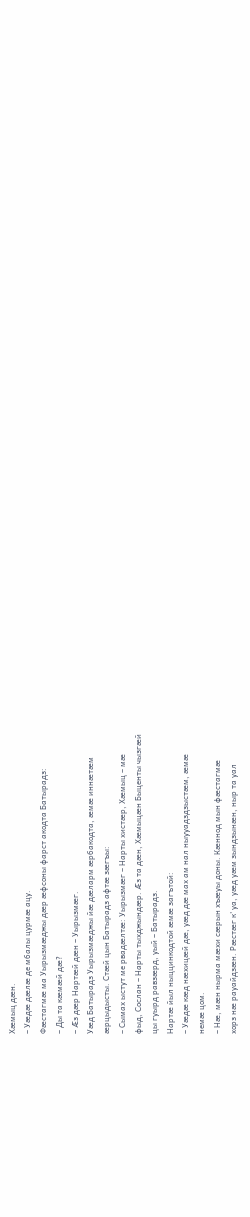Хæмыц дæн.
– Уæдæ дæлæ де мбалы цурмæ ацу.
Фæстагмæ ма Уырызмæджы дæр æфсоны фарст акодта Батырадз:
– Ды та кæмæй дæ?
– Æз дæр Нартæй дæн – Уырызмæг.
Уæд Батырадз Уырызмæджы йæ дæларм æрбакодта, æмæ иннæтæм
æрцыдысты. Стæй цын Батырадз афтæ зæгъы:
– Сымах ыстут ме рвадæлтæ: Уырызмæг – Нарты хистæр, Хæмыц – мæ
фыд, Сослан – Нарты тыхджындæр. Æз та дæн, Хæмыцæн Быценты чызгæй
цы гуырд равзæрд, уый – Батырадз.
Нартæ йыл ныццинкодтой æмæ загътой:
– Уæдæ кæд нæхицæй дæ, уæд дæ мах ам нал ныууадздзыстæм, æмæ
немæ цом.
– Нæ, мæн нырма мæхи сæрын хъæуы доны. Кæннод мын фæстагмæ
хорз нæ рауайдзæн. Рæстæг к' уа, уæд уæм зындзынæн, ныр та уал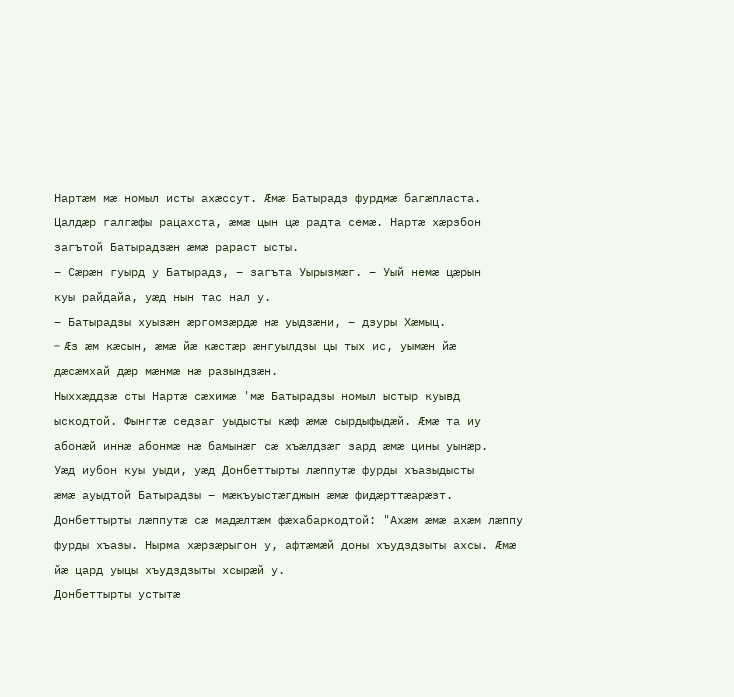Нартæм мæ номыл исты ахæссут. Æмæ Батырадз фурдмæ багæпласта.
Цалдæр галгæфы рацахста, æмæ цын цæ радта семæ. Нартæ хæрзбон
загътой Батырадзæн æмæ рараст ысты.
– Сæрæн гуырд у Батырадз, – загъта Уырызмæг. – Уый немæ цæрын
куы райдайа, уæд нын тас нал у.
– Батырадзы хуызæн æргомзæрдæ нæ уыдзæни, – дзуры Хæмыц.
– Æз æм кæсын, æмæ йæ кæстæр æнгуылдзы цы тых ис, уымæн йæ
дæсæмхай дæр мæнмæ нæ разындзæн.
Ныххæддзæ сты Нартæ сæхимæ 'мæ Батырадзы номыл ыстыр куывд
ыскодтой. Фынгтæ седзаг уыдысты кæф æмæ сырдыфыдæй. Æмæ та иу
абонæй иннæ абонмæ нæ бамынæг сæ хъæлдзæг зард æмæ цины уынæр.
Уæд иубон куы уыди, уæд Донбеттырты лæппутæ фурды хъазыдысты
æмæ ауыдтой Батырадзы – мæкъуыстæгджын æмæ фидæрттæарæзт.
Донбеттырты лæппутæ сæ мадæлтæм фæхабаркодтой: "Ахæм æмæ ахæм лæппу
фурды хъазы. Нырма хæрзæрыгон у, афтæмæй доны хъудздзыты ахсы. Æмæ
йæ цард уыцы хъудздзыты хсырæй у.
Донбеттырты устытæ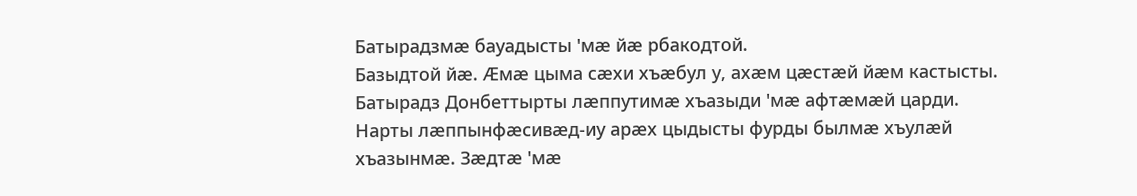Батырадзмæ бауадысты 'мæ йæ рбакодтой.
Базыдтой йæ. Æмæ цыма сæхи хъæбул у, ахæм цæстæй йæм кастысты.
Батырадз Донбеттырты лæппутимæ хъазыди 'мæ афтæмæй царди.
Нарты лæппынфæсивæд-иу арæх цыдысты фурды былмæ хъулæй
хъазынмæ. Зæдтæ 'мæ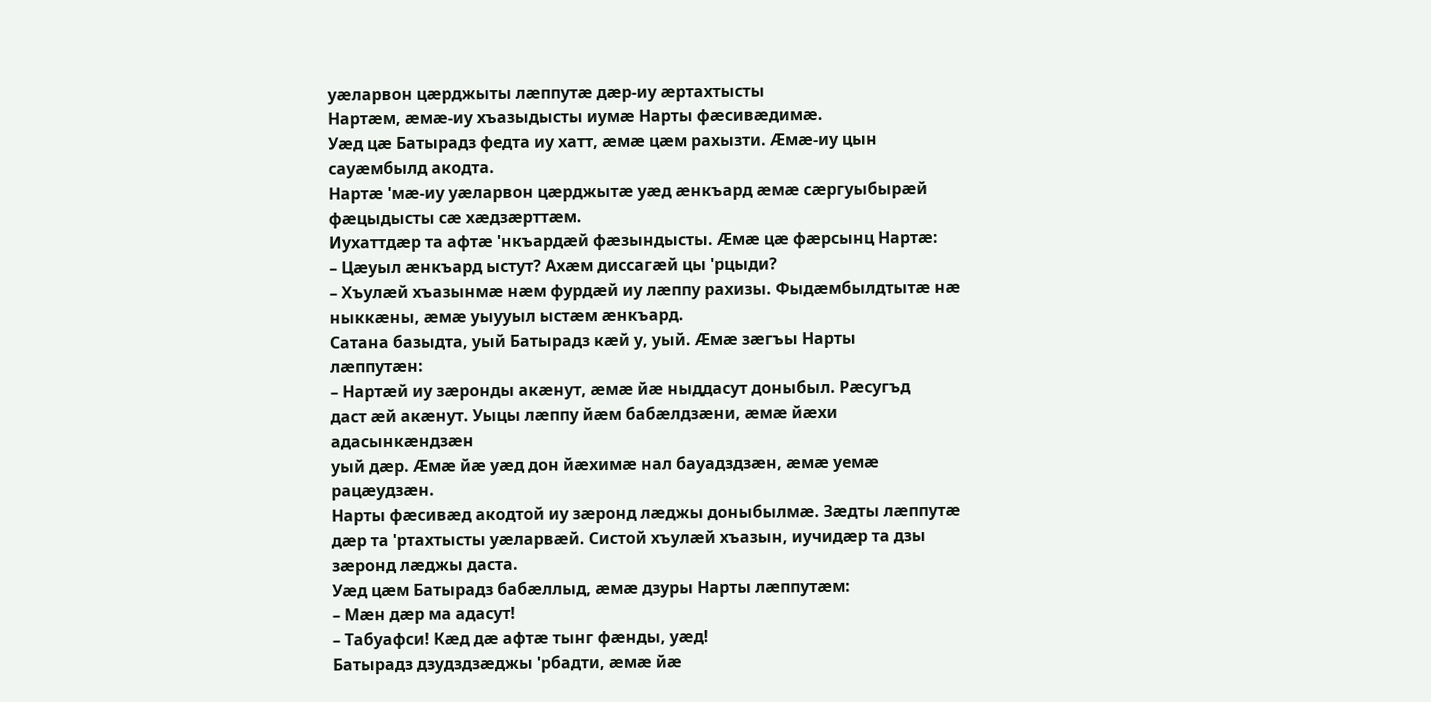уæларвон цæрджыты лæппутæ дæр-иу æртахтысты
Нартæм, æмæ-иу хъазыдысты иумæ Нарты фæсивæдимæ.
Уæд цæ Батырадз федта иу хатт, æмæ цæм рахызти. Æмæ-иу цын
сауæмбылд акодта.
Нартæ 'мæ-иу уæларвон цæрджытæ уæд æнкъард æмæ сæргуыбырæй
фæцыдысты сæ хæдзæрттæм.
Иухаттдæр та афтæ 'нкъардæй фæзындысты. Æмæ цæ фæрсынц Нартæ:
– Цæуыл æнкъард ыстут? Ахæм диссагæй цы 'рцыди?
– Хъулæй хъазынмæ нæм фурдæй иу лæппу рахизы. Фыдæмбылдтытæ нæ
ныккæны, æмæ уыууыл ыстæм æнкъард.
Сатана базыдта, уый Батырадз кæй у, уый. Æмæ зæгъы Нарты
лæппутæн:
– Нартæй иу зæронды акæнут, æмæ йæ ныддасут доныбыл. Рæсугъд
даст æй акæнут. Уыцы лæппу йæм бабæлдзæни, æмæ йæхи адасынкæндзæн
уый дæр. Æмæ йæ уæд дон йæхимæ нал бауадздзæн, æмæ уемæ рацæудзæн.
Нарты фæсивæд акодтой иу зæронд лæджы доныбылмæ. Зæдты лæппутæ
дæр та 'ртахтысты уæларвæй. Систой хъулæй хъазын, иучидæр та дзы
зæронд лæджы даста.
Уæд цæм Батырадз бабæллыд, æмæ дзуры Нарты лæппутæм:
– Мæн дæр ма адасут!
– Табуафси! Кæд дæ афтæ тынг фæнды, уæд!
Батырадз дзудздзæджы 'рбадти, æмæ йæ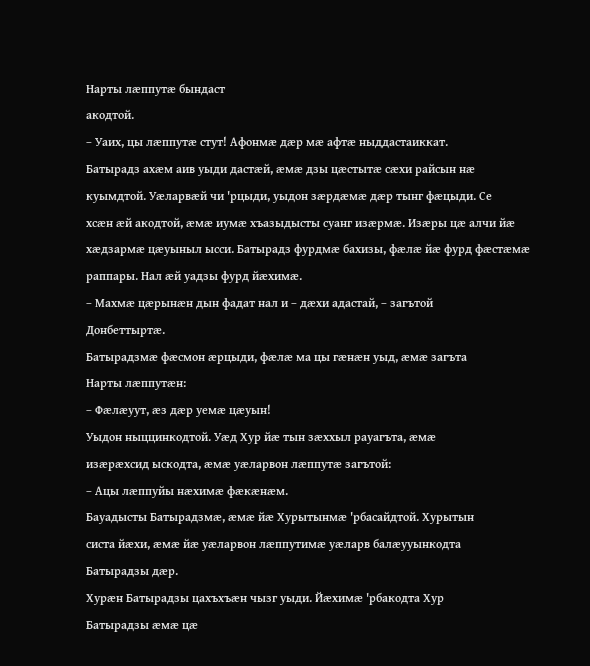Нарты лæппутæ бындаст
акодтой.
– Уаих, цы лæппутæ стут! Афонмæ дæр мæ афтæ ныддастаиккат.
Батырадз ахæм аив уыди дастæй, æмæ дзы цæстытæ сæхи райсын нæ
куымдтой. Уæларвæй чи 'рцыди, уыдон зæрдæмæ дæр тынг фæцыди. Се
хсæн æй акодтой, æмæ иумæ хъазыдысты суанг изæрмæ. Изæры цæ алчи йæ
хæдзармæ цæуыныл ысси. Батырадз фурдмæ бахизы, фæлæ йæ фурд фæстæмæ
раппары. Нал æй уадзы фурд йæхимæ.
– Махмæ цæрынæн дын фадат нал и – дæхи адастай, – загътой
Донбеттыртæ.
Батырадзмæ фæсмон æрцыди, фæлæ ма цы гæнæн уыд, æмæ загъта
Нарты лæппутæн:
– Фæлæуут, æз дæр уемæ цæуын!
Уыдон ныццинкодтой. Уæд Хур йæ тын зæххыл рауагъта, æмæ
изæрæхсид ыскодта, æмæ уæларвон лæппутæ загътой:
– Ацы лæппуйы нæхимæ фæкæнæм.
Бауадысты Батырадзмæ, æмæ йæ Хурытынмæ 'рбасайдтой. Хурытын
систа йæхи, æмæ йæ уæларвон лæппутимæ уæларв балæууынкодта
Батырадзы дæр.
Хурæн Батырадзы цахъхъæн чызг уыди. Йæхимæ 'рбакодта Хур
Батырадзы æмæ цæ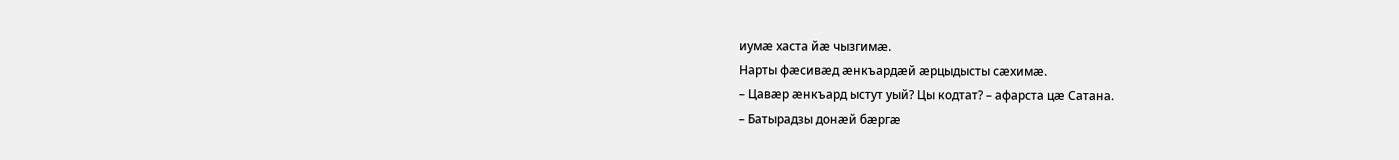иумæ хаста йæ чызгимæ.
Нарты фæсивæд æнкъардæй æрцыдысты сæхимæ.
– Цавæр æнкъард ыстут уый? Цы кодтат? – афарста цæ Сатана.
– Батырадзы донæй бæргæ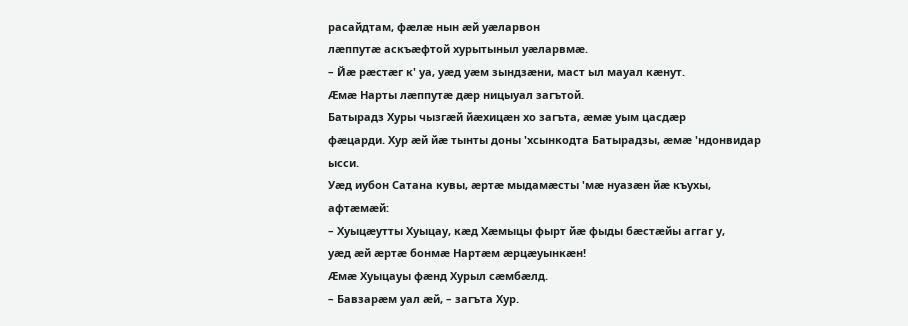расайдтам, фæлæ нын æй уæларвон
лæппутæ аскъæфтой хурытыныл уæларвмæ.
– Йæ рæстæг к' уа, уæд уæм зындзæни, маст ыл мауал кæнут.
Æмæ Нарты лæппутæ дæр ницыуал загътой.
Батырадз Хуры чызгæй йæхицæн хо загъта, æмæ уым цасдæр
фæцарди. Хур æй йæ тынты доны 'хсынкодта Батырадзы, æмæ 'ндонвидар
ысси.
Уæд иубон Сатана кувы, æртæ мыдамæсты 'мæ нуазæн йæ къухы,
афтæмæй:
– Хуыцæутты Хуыцау, кæд Хæмыцы фырт йæ фыды бæстæйы аггаг у,
уæд æй æртæ бонмæ Нартæм æрцæуынкæн!
Æмæ Хуыцауы фæнд Хурыл сæмбæлд.
– Бавзарæм уал æй, – загъта Хур.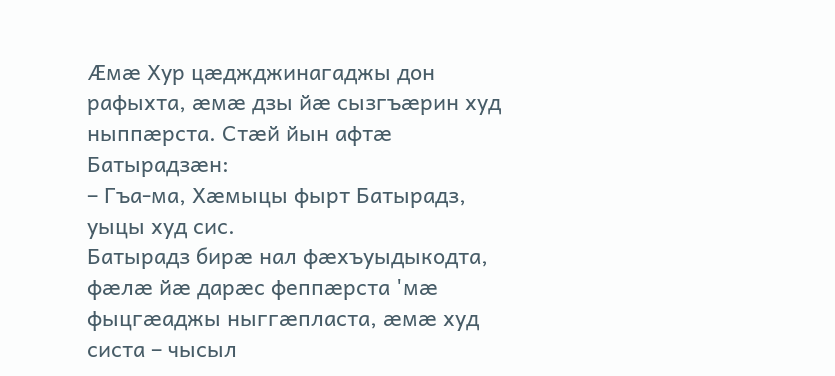Æмæ Хур цæджджинагаджы дон рафыхта, æмæ дзы йæ сызгъæрин худ
ныппæрста. Стæй йын афтæ Батырадзæн:
– Гъа-ма, Хæмыцы фырт Батырадз, уыцы худ сис.
Батырадз бирæ нал фæхъуыдыкодта, фæлæ йæ дарæс феппæрста 'мæ
фыцгæаджы ныггæпласта, æмæ худ систа – чысыл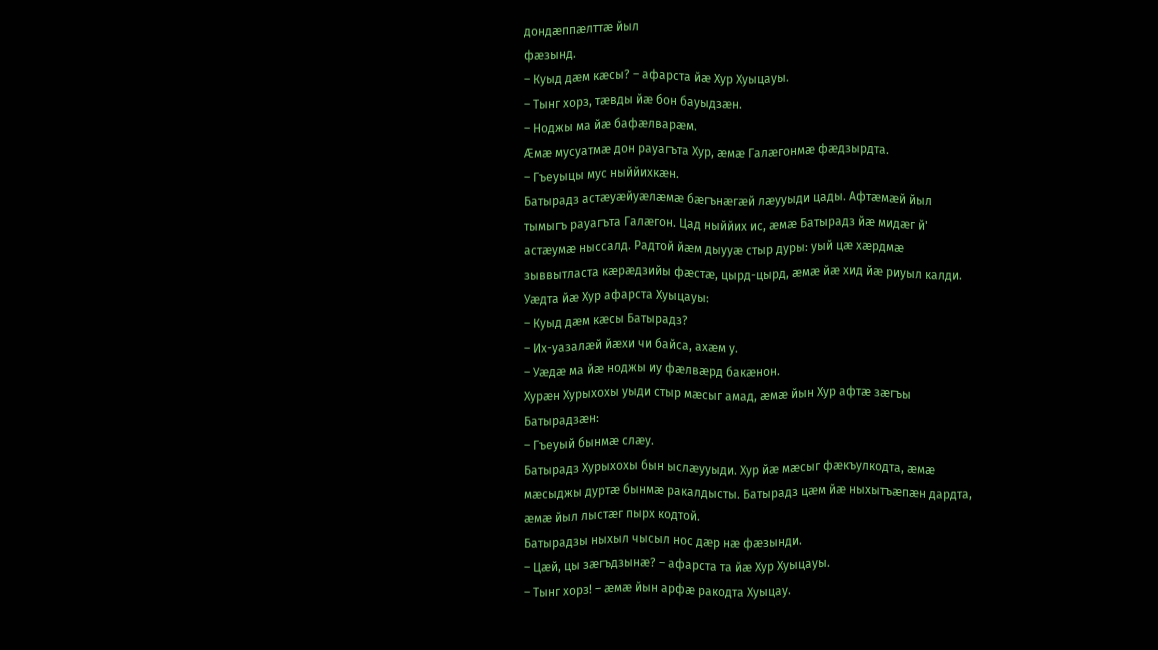дондæппæлттæ йыл
фæзынд.
– Куыд дæм кæсы? – афарста йæ Хур Хуыцауы.
– Тынг хорз, тæвды йæ бон бауыдзæн.
– Ноджы ма йæ бафæлварæм.
Æмæ мусуатмæ дон рауагъта Хур, æмæ Галæгонмæ фæдзырдта.
– Гъеуыцы мус ныййихкæн.
Батырадз астæуæйуæлæмæ бæгънæгæй лæууыди цады. Афтæмæй йыл
тымыгъ рауагъта Галæгон. Цад ныййих ис, æмæ Батырадз йæ мидæг й'
астæумæ ныссалд. Радтой йæм дыууæ стыр дуры: уый цæ хæрдмæ
зыввытласта кæрæдзийы фæстæ, цырд-цырд, æмæ йæ хид йæ риуыл калди.
Уæдта йæ Хур афарста Хуыцауы:
– Куыд дæм кæсы Батырадз?
– Их-уазалæй йæхи чи байса, ахæм у.
– Уæдæ ма йæ ноджы иу фæлвæрд бакæнон.
Хурæн Хурыхохы уыди стыр мæсыг амад, æмæ йын Хур афтæ зæгъы
Батырадзæн:
– Гъеуый бынмæ слæу.
Батырадз Хурыхохы бын ыслæууыди. Хур йæ мæсыг фæкъулкодта, æмæ
мæсыджы дуртæ бынмæ ракалдысты. Батырадз цæм йæ ныхытъæпæн дардта,
æмæ йыл лыстæг пырх кодтой.
Батырадзы ныхыл чысыл нос дæр нæ фæзынди.
– Цæй, цы зæгъдзынæ? – афарста та йæ Хур Хуыцауы.
– Тынг хорз! – æмæ йын арфæ ракодта Хуыцау.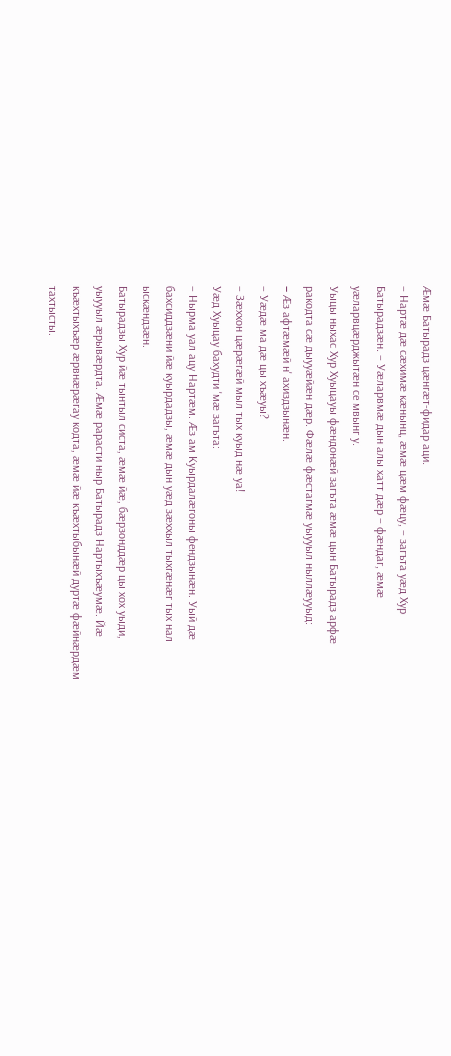Æмæ Батырадз цæнгæт-фидар аци.
– Нартæ дæ сæхимæ кæнынц, æмæ цæм фæцу, – загъта уæд Хур
Батырадзæн. – Уæларвмæ дын алы хатт дæр – фæндаг, æмæ
уæларвцæрджытæн се мвынг у.
Уыцы ныхас Хур Хуыцауы фæндонæй загъта æмæ цын Батырадз арфæ
ракодта сæ дыууæйæн дæр. Фæлæ фæстагмæ уыууыл ныллæууыд:
– Æз афтæмæй н' ахиздзынæн.
– Уæдæ ма дæ цы хъæуы?
– Зæххон цæрæгæй мыл тых куыд нæ уа!
Уæд Хуыцау бахудти 'мæ загъта:
– Нырма уал ацу Нартæм. Æз ам Куырдалæгоны фендзынæн. Уый дæ
бахсиддзæни йæ куырдадзы, æмæ дын уæд зæххыл тыхгæнæг тых нал
ыскæндзæн.
Батырадзы Хур йæ тынтыл систа, æмæ йæ, бæрзонддæр цы хох уыди,
уыууыл æрывæрдта. Æмæ рарасти ныр Батырадз Нартыхъæумæ. Йæ
къæхтыхъæр æрвнæрæгау кодта, æмæ йæ къæхтыбынæй дуртæ фæйнæрдæм
тахтысты.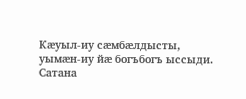Кæуыл-иу сæмбæлдысты, уымæн-иу йæ богъбогъ ыссыди.
Сатана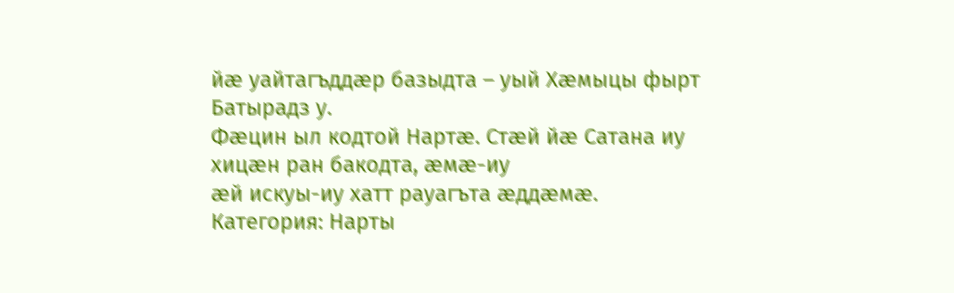йæ уайтагъддæр базыдта – уый Хæмыцы фырт Батырадз у.
Фæцин ыл кодтой Нартæ. Стæй йæ Сатана иу хицæн ран бакодта, æмæ-иу
æй искуы-иу хатт рауагъта æддæмæ.
Категория: Нарты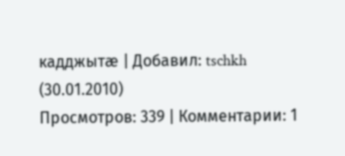кадджытæ | Добавил: tschkh (30.01.2010)
Просмотров: 339 | Комментарии: 1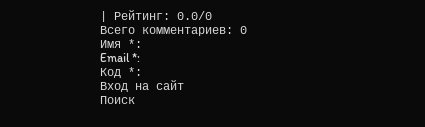| Рейтинг: 0.0/0
Всего комментариев: 0
Имя *:
Email *:
Код *:
Вход на сайт
Поиск